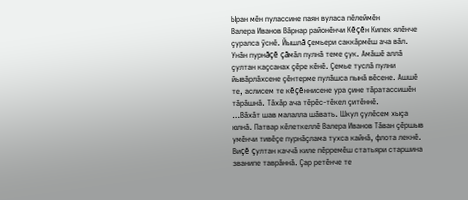Ыран мĕн пулассине паян вуласа пĕлеймĕн
Валера Иванов Вăрнар районĕнчи Кĕçĕн Кипек ялĕнче çуралса ÿснĕ. Йышлă çемьери саккăрмĕш ача вăл.
Унăн пурнăçĕ çăмăл пулнă теме çук. Амăшĕ аллă çултан каçсанах çĕре кĕнĕ. Çемье туслă пулни йывăрлăхсене çĕнтерме пулăшса пынă вĕсене. Ашшĕ те, аслисем те кĕçĕннисене ура çине тăратассишĕн тăрăшнă. Тăхăр ача тĕрĕс-тĕкел çитĕннĕ.
…Вăхăт шав малалла шăвать. Шкул çулĕсем хыçа юлнă. Патвар кĕлеткеллĕ Валера Иванов Тăван çĕршыв умĕнчи тивĕçе пурнăçлама тухса кайнă, флота лекнĕ. Виçĕ çултан каччă киле пĕрремĕш статьяри старшина званипе таврăннă. Çар ретĕнче те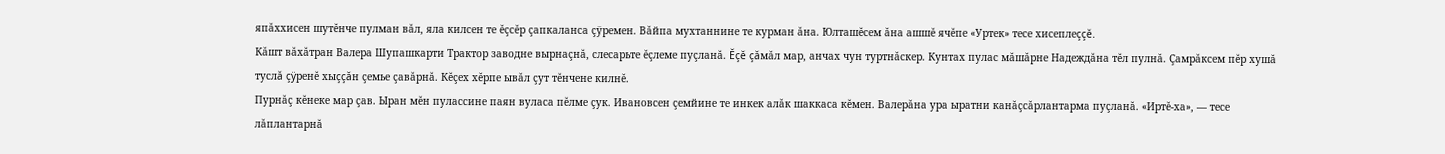япăххисен шутĕнче пулман вăл, яла килсен те ĕçсĕр çапкаланса çÿремен. Вăйпа мухтаннине те курман ăна. Юлташĕсем ăна ашшĕ ячĕпе «Уртек» тесе хисеплеççĕ.
Кăшт вăхăтран Валера Шупашкарти Трактор заводне вырнаçнă, слесарьте ĕçлеме пуçланă. Ĕçĕ çăмăл мар, анчах чун туртнăскер. Кунтах пулас мăшăрне Надеждăна тĕл пулнă. Çамрăксем пĕр хушă туслă çÿренĕ хыççăн çемье çавăрнă. Кĕçех хĕрпе ывăл çут тĕнчене килнĕ.
Пурнăç кĕнеке мар çав. Ыран мĕн пулассине паян вуласа пĕлме çук. Ивановсен çемйине те инкек алăк шаккаса кĕмен. Валерăна ура ыратни канăçсăрлантарма пуçланă. «Иртĕ-ха», — тесе лăплантарнă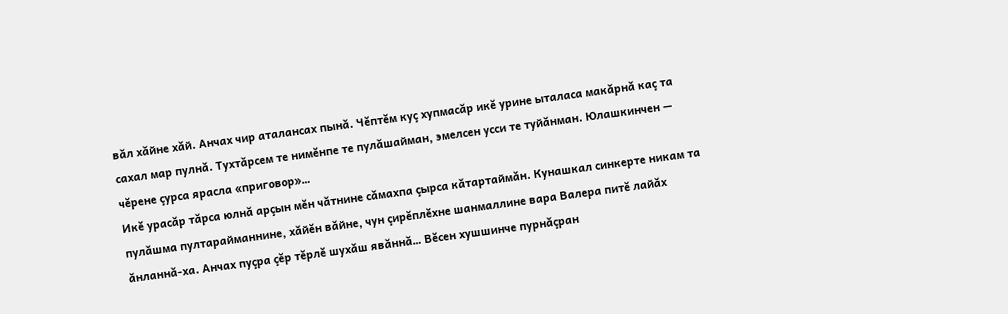вăл хăйне хăй. Анчах чир аталансах пынă. Чĕптĕм куç хупмасăр икĕ урине ыталаса макăрнă каç та сахал мар пулнă. Тухтăрсем те нимĕнпе те пулăшайман, эмелсен усси те туйăнман. Юлашкинчен — чĕрене çурса ярасла «приговор»…
Икĕ урасăр тăрса юлнă арçын мĕн чăтнине сăмахпа çырса кăтартаймăн. Кунашкал синкерте никам та пулăшма пултарайманнине, хăйĕн вăйне, чун çирĕплĕхне шанмаллине вара Валера питĕ лайăх ăнланнă-ха. Анчах пуçра çĕр тĕрлĕ шухăш явăннă… Вĕсен хушшинче пурнăçран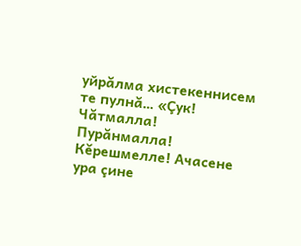уйрăлма хистекеннисем те пулнă… «Çук! Чăтмалла! Пурăнмалла! Кĕрешмелле! Ачасене ура çине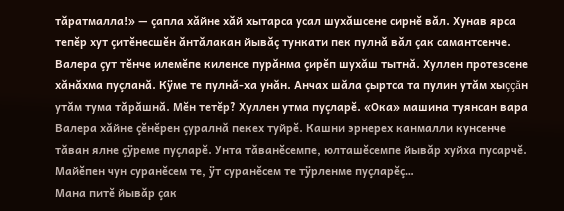тăратмалла!» — çапла хăйне хăй хытарса усал шухăшсене сирнĕ вăл. Хунав ярса тепĕр хут çитĕнесшĕн ăнтăлакан йывăç тункати пек пулнă вăл çак самантсенче. Валера çут тĕнче илемĕпе киленсе пурăнма çирĕп шухăш тытнă. Хуллен протезсене хăнăхма пуçланă. Кÿме те пулнă-ха унăн. Анчах шăла çыртса та пулин утăм хыççăн утăм тума тăрăшнă. Мĕн тетĕр? Хуллен утма пуçларĕ. «Ока» машина туянсан вара Валера хăйне çĕнĕрен çуралнă пекех туйрĕ. Кашни эрнерех канмалли кунсенче тăван ялне çÿреме пуçларĕ. Унта тăванĕсемпе, юлташĕсемпе йывăр хуйха пусарчĕ. Майĕпен чун суранĕсем те, ÿт суранĕсем те тÿрленме пуçларĕç…
Мана питĕ йывăр çак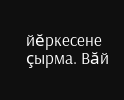йĕркесене çырма. Вăй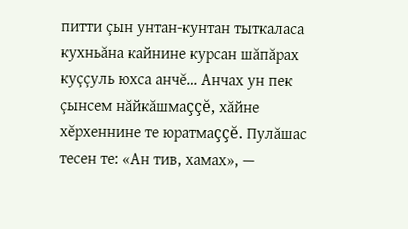питти çын унтан-кунтан тыткаласа кухньăна кайнине курсан шăпăрах куççуль юхса анчĕ… Анчах ун пек çынсем нăйкăшмаççĕ, хăйне хĕрхеннине те юратмаççĕ. Пулăшас тесен те: «Ан тив, хамах», —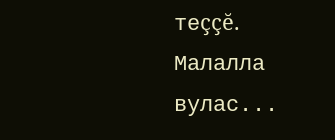теççĕ. Малалла вулас...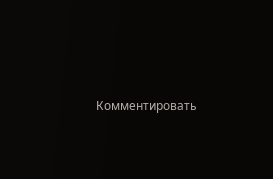Комментировать